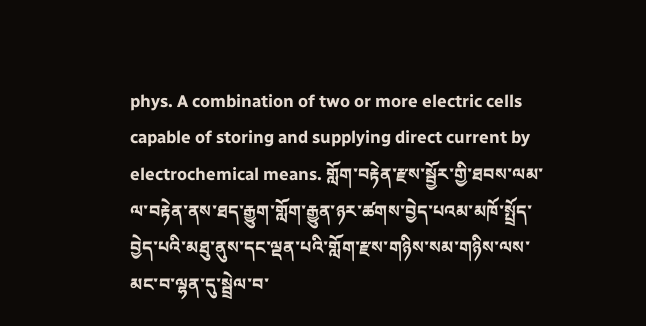phys. A combination of two or more electric cells capable of storing and supplying direct current by electrochemical means. གློག་བརྟེན་རྫས་སྦྱོར་གྱི་ཐབས་ལམ་ལ་བརྟེན་ནས་ཐད་རྒྱུག་གློག་རྒྱུན་ཉར་ཚགས་བྱེད་པའམ་མཁོ་སྤྲོད་བྱེད་པའི་མཐུ་ནུས་དང་ལྡན་པའི་གློག་རྫས་གཉིས་སམ་གཉིས་ལས་མང་བ་ལྷན་དུ་སྦྲེལ་བ་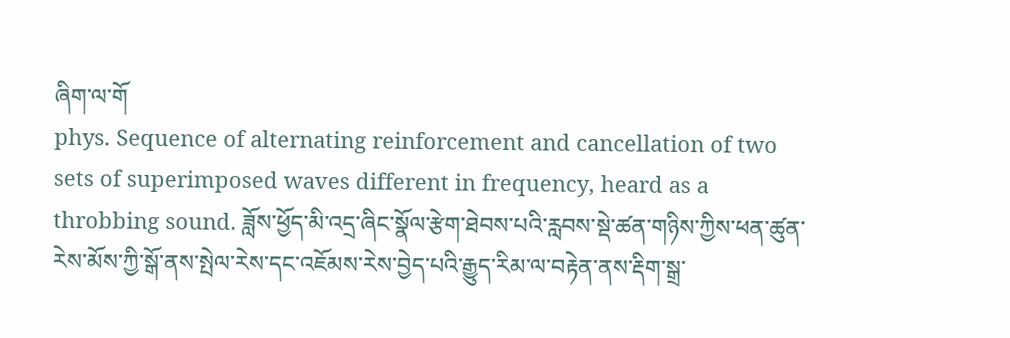ཞིག་ལ་གོ
phys. Sequence of alternating reinforcement and cancellation of two sets of superimposed waves different in frequency, heard as a throbbing sound. ཟློས་ཕྱོད་མི་འདྲ་ཞིང་སྣོལ་རྩེག་ཐེབས་པའི་རླབས་སྡེ་ཚན་གཉིས་ཀྱིས་ཕན་ཚུན་རེས་མོས་ཀྱི་སྒོ་ནས་སྤེལ་རེས་དང་འཇོམས་རེས་བྱེད་པའི་རྒྱུད་རིམ་ལ་བརྟེན་ནས་རྡིག་སྒྲ་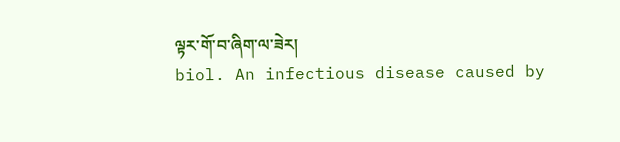ལྟར་གོ་བ་ཞིག་ལ་ཟེར།
biol. An infectious disease caused by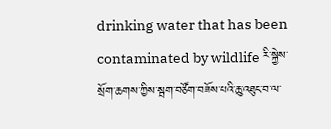drinking water that has been contaminated by wildlife རི་སྐྱེས་སྲོག་ཆགས་ཀྱིས་སྦག་བཙོག་བཟོས་པའི་ཆུ་འཐུང་བ་ལ་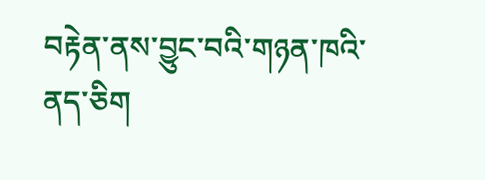བརྟེན་ནས་བྱུང་བའི་གཉན་ཁའི་ནད་ཅིག